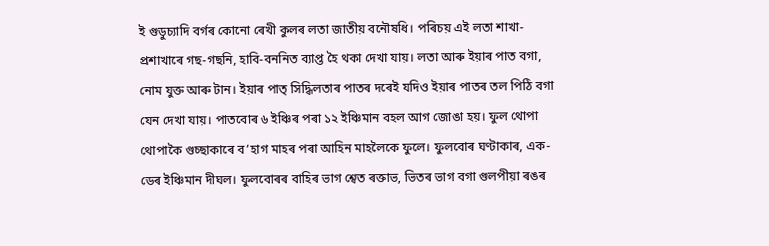ই গুডুচ্যাদি বৰ্গৰ কোনো ৰেখী কুলৰ লতা জাতীয় বনৌষধি। পৰিচয় এই লতা শাখা-প্ৰশাখাৰে গছ-গছনি, হাবি-বননিত ব্যাপ্ত হৈ থকা দেখা যায়। লতা আৰু ইয়াৰ পাত বগা, নোম যুক্ত আৰু টান। ইয়াৰ পাত্ সিদ্ধিলতাৰ পাতৰ দৰেই যদিও ইয়াৰ পাতৰ তল পিঠি বগা যেন দেখা যায়। পাতবোৰ ৬ ইঞ্চিৰ পৰা ১২ ইঞ্চিমান বহল আগ জোঙা হয়। ফুল থোপা থোপাকৈ গুচ্ছাকাৰে ব’হাগ মাহৰ পৰা আহিন মাহলৈকে ফুলে। ফুলবোৰ ঘণ্টাকাৰ, এক-ডেৰ ইঞ্চিমান দীঘল। ফুলবোৰৰ বাহিৰ ভাগ শ্বেত ৰক্তাভ, ভিতৰ ভাগ বগা গুলপীয়া ৰঙৰ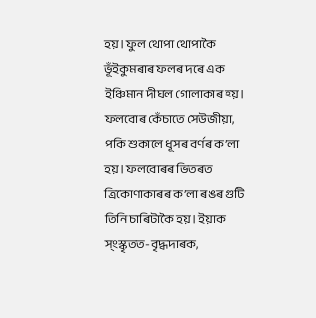হয়। ফুল থোপা থোপাকৈ ভূঁইকুমৰাৰ ফলৰ দৰে এক ইঞ্চিমান দীঘল গোলাকাৰ হ্য়। ফলবোৰ কেঁচাতে সেউজীয়া, পকি শুকালে ধূসৰ বৰ্ণৰ ক’লা হয়। ফলবোৰৰ ভিতৰত ত্ৰিকোণাকাৰৰ ক’লা ৰঙৰ গুটি তিনি চাৰিটাকৈ হয়। ইয়াক স্ংস্কৃতত-বৃদ্ধদাৰক,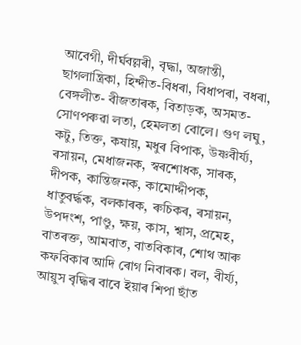আবেগী, দীৰ্ঘবল্লৰী, বৃদ্ধা, অজান্তী, ছাগলান্ত্ৰিকা, হিন্দীত-বিধৰা, বিধাপৰা, বধৰা, বেঙ্গলীত- বীজতাৰক, বিতাড়ক, অসমত-সোণপৰুৱা লতা, হেমলতা বোলে। গুণ লঘু, কটু, তিক্ত, কষায়, মধুৰ বিপাক, উষ্ণবীৰ্য্য, ৰসায়ন, মেধাজনক, স্বৰশোধক, সাৰক, দীপক, কান্তিজনক, কামোদ্দীপক, ধাতুবৰ্দ্ধক, বলকাৰক, ৰুচিকৰ, ৰসায়ন, উপদংশ, পাণ্ডু, ক্ষয়, কাস, শ্বাস, প্ৰমেহ, বাতৰক্ত, আমবাত, বাতবিকাৰ, শোথ আৰু কফবিকাৰ আদি ৰোগ নিবাৰক। বল, বীৰ্য্য, আয়ুস বৃদ্ধিৰ বাবে ইয়াৰ শিপা ছাঁত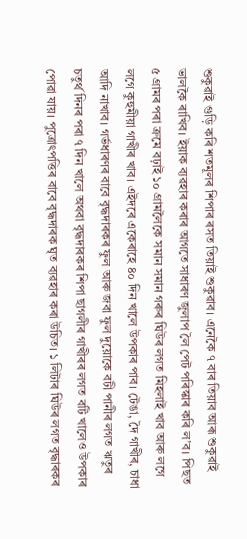শুকুৱাই গুড়ি কৰি শতমূলৰ শিপাৰ ৰসত তিয়াই শুকুৱাব। এনেকৈ ৭ বাৰ তিয়াব আৰূ শুকুৱাই ভালকৈ ৰাখিব। ইয়াক ব্যৱহাৰ কৰাৰ আগতে সাধাৰণ জুলাপ লৈ পেট পৰিস্কাৰ কৰি ল’ব। পিছত ৫ গ্ৰামৰ পৰা ক্ৰমে বঢ়াই ১০ গ্ৰামলৈকে সমান সমান গৰুৰ ঘিউৰ লগত মিহলাই খাব আৰু লগে লগে কুহুমীয়া গাখীৰ খাব। এইদৰে একেৰাহে ৪০ দিন খালে উপকাৰ পাব। টেঙা, দৈ গাখীৰ, চাধা আদি নাখাব। গৰ্ভধাৰণৰ বাবে বৃদ্ধদাৰকৰ ফুল আৰু জবা ফুল দুয়োকে বটী পানীৰ লগত ঋতুৰ চতুৰ্থ দিনৰ পৰা ৭ দিন খালে অথবা বৃদ্ধদাৰকৰ শিপা ছাগলীৰ গাখীৰৰ লগত বটি খালেও উপকাৰ পোৱা যায়। পুত্ৰোৎপত্তিৰ বাবে বৃদ্ধদাৰক ঘৃত ব্যৱহাৰ কৰা উচিত। ১ লিটাৰ ঘিউৰ লগত বৃদ্ধাৰকৰ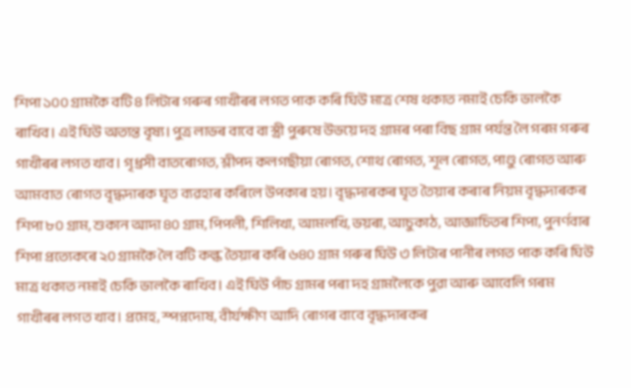শিপা ১০০ গ্ৰামকৈ বটি ৪ লিটাৰ গৰুৰ গাখীৰৰ লগত পাক কৰি ঘিউ মাত্ৰ শেষ থকাত নমাই চেকি ভালকৈ ৰাখিব। এই ঘিউ অত্যন্ত বৃষ্য। পুত্ৰ লাভৰ বাবে বা স্ত্ৰী পুৰুষে উভয়ে দহ গ্ৰামৰ পৰা বিছ গ্ৰাম পৰ্যন্ত লৈ গৰম গৰুৰ গাখীৰৰ লগত খাব। গৃধ্ৰসী বাতৰোগত, শ্লীপদ কলগছীয়া ৰোগত, শোথ ৰোগত, শূল ৰোগত, পাণ্ডু ৰোগত আৰু আমবাত ৰোগত বৃদ্ধদাৰক ঘৃত ব্যৱহাৰ কৰিলে উপকাৰ হয়। বৃদ্ধদাৰকৰ ঘৃত তৈয়াৰ কৰাৰ নিয়ম বৃদ্ধদাৰকৰ শিপা ৮০ গ্ৰাম, শুকান আদা ৪০ গ্ৰাম, পিপলী, শিলিখা, আমলখি, ভয়ৰা, আচুকাঠ, আজ্ঞাচিতৰ শিপা, পুনৰ্ণবাৰ শিপা প্ৰত্যেকৰে ২০ গ্ৰামকৈ লৈ বটি কল্ক তৈয়াৰ কৰি ৬৪০ গ্ৰাম গৰুৰ ঘিউ ৩ লিটাৰ পানীৰ লগত পাক কৰি ঘিউ মাত্ৰ থকাত নমাই চেকি ভালকৈ ৰাখিব। এই ঘিউ পাঁচ গ্ৰামৰ পৰা দহ গ্ৰামলৈকে পুৱা আৰু আবেলি গৰম গাখীৰৰ লগত খাব। প্ৰমেহ, স্পপ্নদোষ, বীৰ্যক্ষীণ আদি ৰোগৰ বাবে বৃদ্ধদাৰকৰ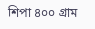শিপা ৪০০ গ্ৰাম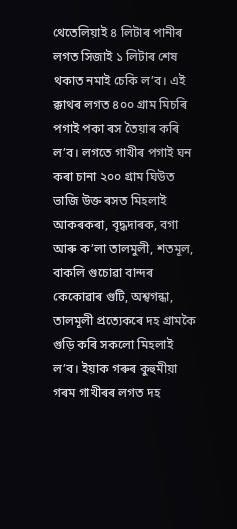থেতেলিয়াই ৪ লিটাৰ পানীৰ লগত সিজাই ১ লিটাৰ শেষ থকাত নমাই চেকি ল’ব। এই ক্কাথৰ লগত ৪০০ গ্ৰাম মিচৰি পগাই পকা ৰস তৈয়াৰ কৰি ল’ব। লগতে গাখীৰ পগাই ঘন কৰা চানা ২০০ গ্ৰাম ঘিউত ভাজি উক্ত ৰসত মিহলাই আকৰকৰা, বৃদ্ধদাৰক, বগা আৰু ক’লা তালমুলী, শতমূল, বাকলি গুচোৱা বান্দৰ কেকোৱাৰ গুটি, অশ্বগন্ধা, তালমূলী প্ৰত্যেকৰে দহ গ্ৰামকৈ গুড়ি কৰি সকলো মিহলাই ল’ব। ইয়াক গৰুৰ কুহুমীয়া গৰম গাখীৰৰ লগত দহ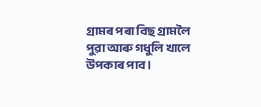গ্ৰামৰ পৰা বিছ গ্ৰামলৈ পুৱা আৰু গধুলি খালে উপকাৰ পাব।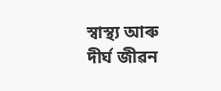স্বাস্থ্য আৰু দীৰ্ঘ জীৱন